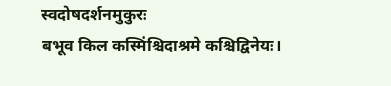स्वदोषदर्शनमुकुरः
बभूव किल कस्मिंश्चिदाश्रमे कश्चिद्विनेयः।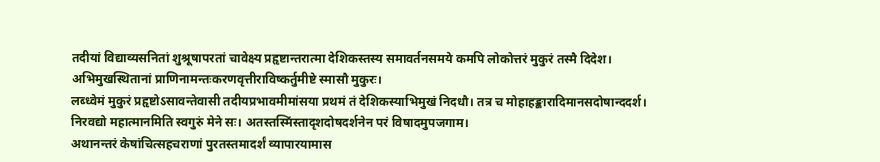तदीयां विद्याव्यसनितां शुश्रूषापरतां चावेक्ष्य प्रहृष्टान्तरात्मा देशिकस्तस्य समावर्तनसमये कमपि लोकोत्तरं मुकुरं तस्मै दिदेश। अभिमुखस्थितानां प्राणिनामन्तःकरणवृत्तीराविष्कर्तुमीष्टे स्मासौ मुकुरः।
लब्ध्वेमं मुकुरं प्रहृष्टोऽसावन्तेवासी तदीयप्रभावमीमांसया प्रथमं तं देशिकस्याभिमुखं निदधौ। तत्र च मोहाहङ्कारादिमानसदोषान्ददर्श। निरवद्यो महात्मानमिति स्वगुरुं मेने सः। अतस्तस्मिंस्तादृशदोषदर्शनेन परं विषादमुपजगाम।
अथानन्तरं केषांचित्सहचराणां पुरतस्तमादर्शं व्यापारयामास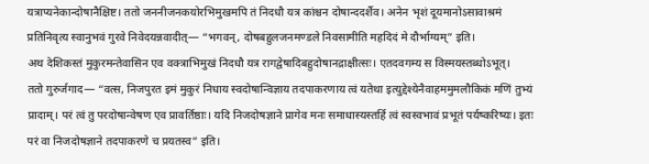यत्राप्यनेकान्दोषानैक्षिष्ट। ततो जननीजनकयोरभिमुखमपि तं निदधौ यत्र कांश्चन दोषान्ददर्शैव। अनेन भृशं दूयमानोऽसावाश्रमं प्रतिनिवृत्य स्वानुभवं गुरवे निवेदयन्नवादीत्— “भगवन्, दोषबहुलजनमण्डले निवसामीति महदिदं मे दौर्भाग्यम्” इति।
अथ देशिकस्तं मुकुरमन्तेवासिन एव वक्त्राभिमुखं निदधौ यत्र रागद्वेषादिबहुदोषानद्राक्षीत्सः। एतदवगम्य स विस्मयस्तब्धोऽभूत्।
ततो गुरुर्जगाद— “वत्स, निजपुरत इमं मुकुरं निधाय स्वदोषान्विज्ञाय तदपाकरणाय त्वं यतेथा इत्युद्देश्येनैवाहममुमलौकिकं मणिं तुभ्यं प्रादाम्। परं त्वं तु परदोषान्वेषण एव प्रावर्तिष्ठाः। यदि निजदोषज्ञाने प्रागेव मनः समाधास्यस्तर्हि त्वं स्वस्वभावं प्रभूतं पर्यष्करिष्यः। इतः परं वा निजदोषज्ञाने तदपाकरणे च प्रयतस्व” इति।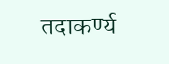तदाकर्ण्य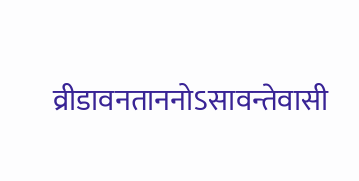व्रीडावनताननोऽसावन्तेवासी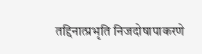तद्दिनात्प्रभृति निजदोषापाकरणे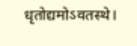धृतोद्यमोऽवतस्थे।